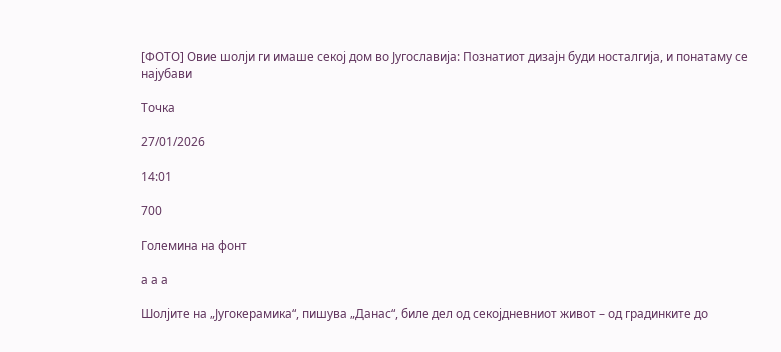[ФОТО] Овие шолји ги имаше секој дом во Југославија: Познатиот дизајн буди носталгија, и понатаму се најубави

Точка

27/01/2026

14:01

700

Големина на фонт

а а а

Шолјите на „Југокерамика“, пишува „Данас“, биле дел од секојдневниот живот – од градинките до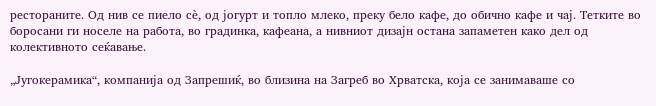рестораните. Од нив се пиело сè, од јогурт и топло млеко, преку бело кафе, до обично кафе и чај. Тетките во боросани ги носеле на работа, во градинка, кафеана, а нивниот дизајн остана запаметен како дел од колективното сеќавање.

„Југокерамика“, компанија од Запрешиќ, во близина на Загреб во Хрватска, која се занимаваше со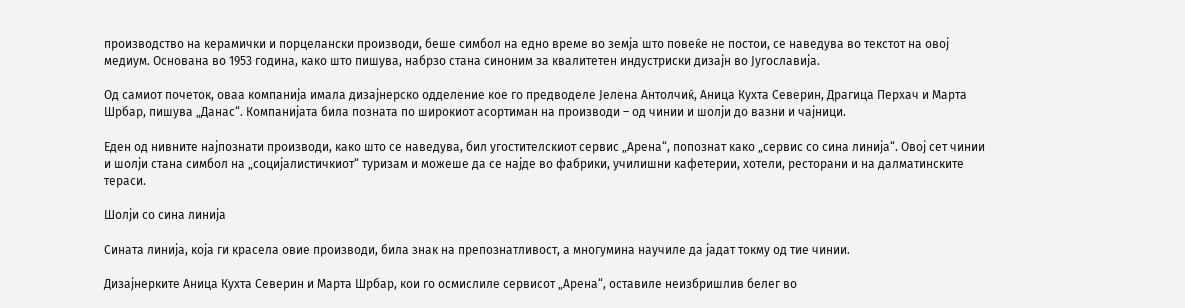производство на керамички и порцелански производи, беше симбол на едно време во земја што повеќе не постои, се наведува во текстот на овој медиум. Основана во 1953 година, како што пишува, набрзо стана синоним за квалитетен индустриски дизајн во Југославија.

Од самиот почеток, оваа компанија имала дизајнерско одделение кое го предводеле Јелена Антолчиќ, Аница Кухта Северин, Драгица Перхач и Марта Шрбар, пишува „Данас“. Компанијата била позната по широкиот асортиман на производи – од чинии и шолји до вазни и чајници.

Еден од нивните најпознати производи, како што се наведува, бил угостителскиот сервис „Арена“, попознат како „сервис со сина линија“. Овој сет чинии и шолји стана симбол на „социјалистичкиот“ туризам и можеше да се најде во фабрики, училишни кафетерии, хотели, ресторани и на далматинските тераси.

Шолји со сина линија

Сината линија, која ги красела овие производи, била знак на препознатливост, а многумина научиле да јадат токму од тие чинии.

Дизајнерките Аница Кухта Северин и Марта Шрбар, кои го осмислиле сервисот „Арена“, оставиле неизбришлив белег во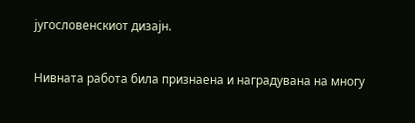југословенскиот дизајн.

Нивната работа била признаена и наградувана на многу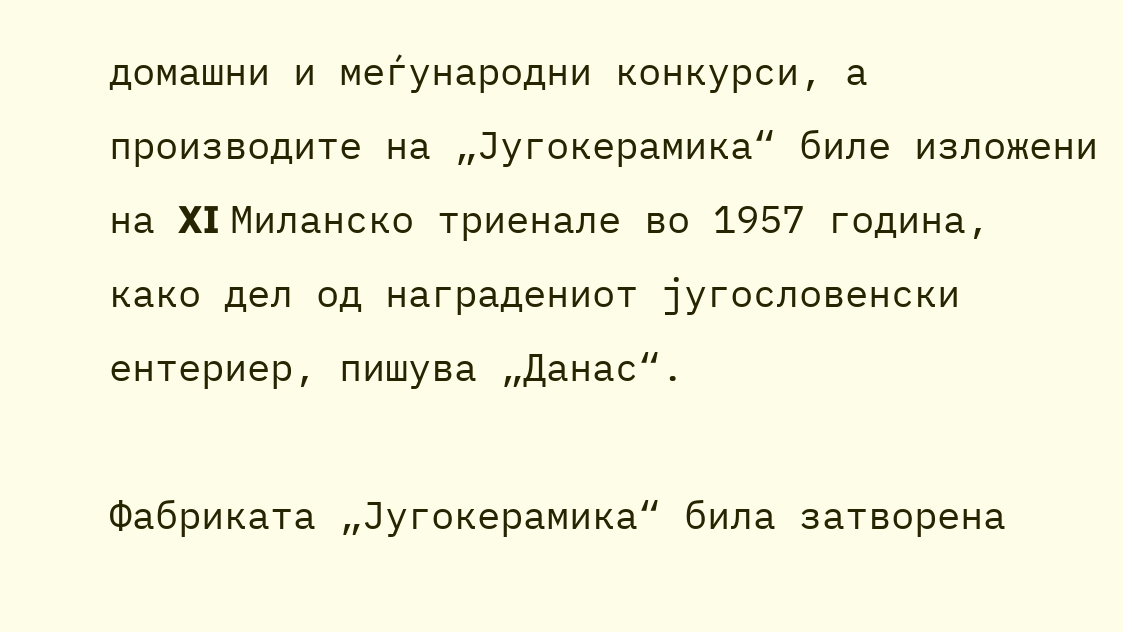домашни и меѓународни конкурси, а производите на „Југокерамика“ биле изложени на XI Миланско триенале во 1957 година, како дел од наградениот југословенски ентериер, пишува „Данас“.

Фабриката „Југокерамика“ била затворена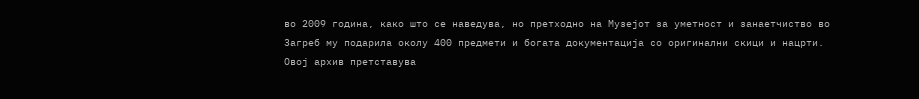во 2009 година, како што се наведува, но претходно на Музејот за уметност и занаетчиство во Загреб му подарила околу 400 предмети и богата документација со оригинални скици и нацрти. Овој архив претставува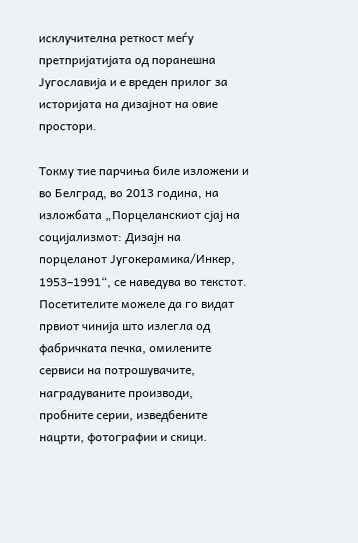исклучителна реткост меѓу претпријатијата од поранешна Југославија и е вреден прилог за историјата на дизајнот на овие простори.

Токму тие парчиња биле изложени и во Белград, во 2013 година, на изложбата „Порцеланскиот сјај на социјализмот: Дизајн на порцеланот Југокерамика/Инкер, 1953–1991“, се наведува во текстот. Посетителите можеле да го видат првиот чинија што излегла од фабричката печка, омилените сервиси на потрошувачите, наградуваните производи, пробните серии, изведбените нацрти, фотографии и скици.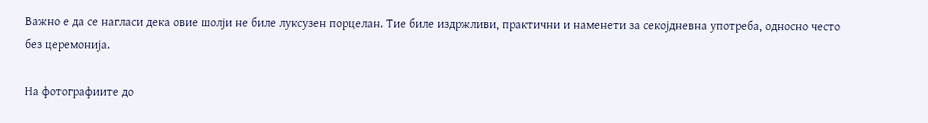Важно е да се нагласи дека овие шолји не биле луксузен порцелан. Тие биле издржливи, практични и наменети за секојдневна употреба, односно често без церемонија.

На фотографиите до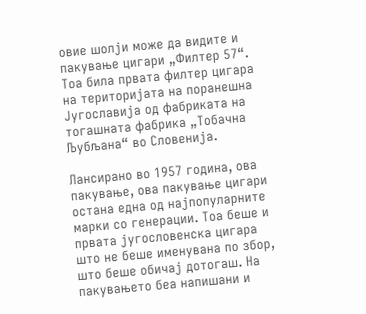овие шолји може да видите и пакување цигари „Филтер 57“. Тоа била првата филтер цигара на територијата на поранешна Југославија од фабриката на тогашната фабрика „Тобачна Љубљана“ во Словенија.

Лансирано во 1957 година, ова пакување, ова пакување цигари остана една од најпопуларните марки со генерации. Тоа беше и првата југословенска цигара што не беше именувана по збор, што беше обичај дотогаш. На пакувањето беа напишани и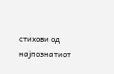стихови од најпознатиот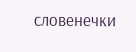словенечки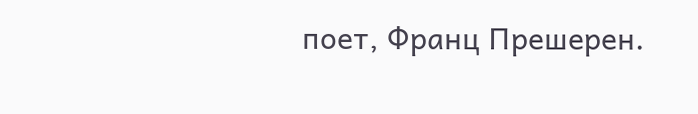поет, Франц Прешерен.